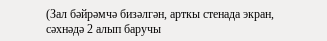(Зал бәйрәмчә бизәлгән, арткы стенада экран, сәхнәдә 2 алып баручы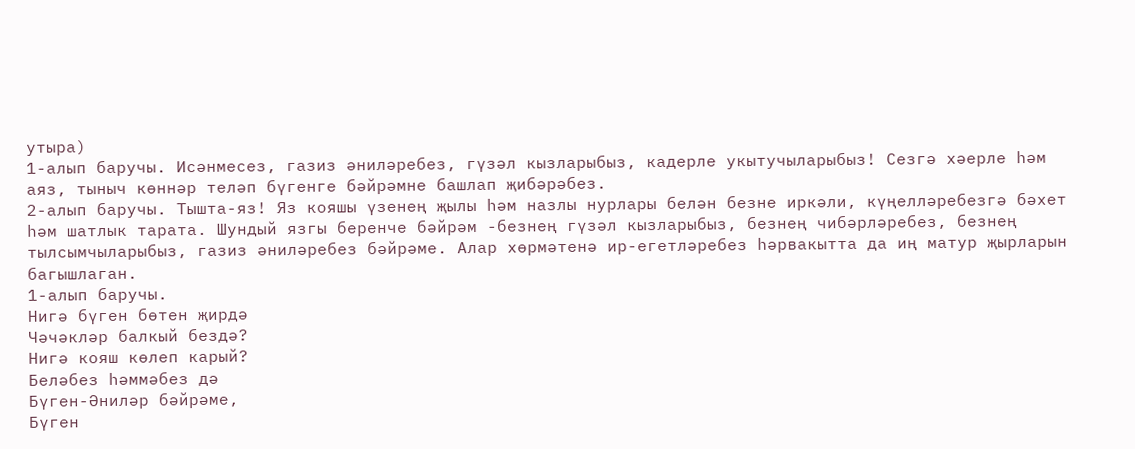утыра)
1-алып баручы. Исәнмесез, газиз әниләребез, гүзәл кызларыбыз, кадерле укытучыларыбыз! Сезгә хәерле һәм аяз, тыныч көннәр теләп бүгенге бәйрәмне башлап җибәрәбез.
2-алып баручы. Тышта-яз! Яз кояшы үзенең җылы һәм назлы нурлары белән безне иркәли, күңелләребезгә бәхет һәм шатлык тарата. Шундый язгы беренче бәйрәм -безнең гүзәл кызларыбыз, безнең чибәрләребез, безнең тылсымчыларыбыз, газиз әниләребез бәйрәме. Алар хөрмәтенә ир-егетләребез һәрвакытта да иң матур җырларын багышлаган.
1-алып баручы.
Нигә бүген бөтен җирдә
Чәчәкләр балкый бездә?
Нигә кояш көлеп карый?
Беләбез һәммәбез дә
Бүген-Әниләр бәйрәме,
Бүген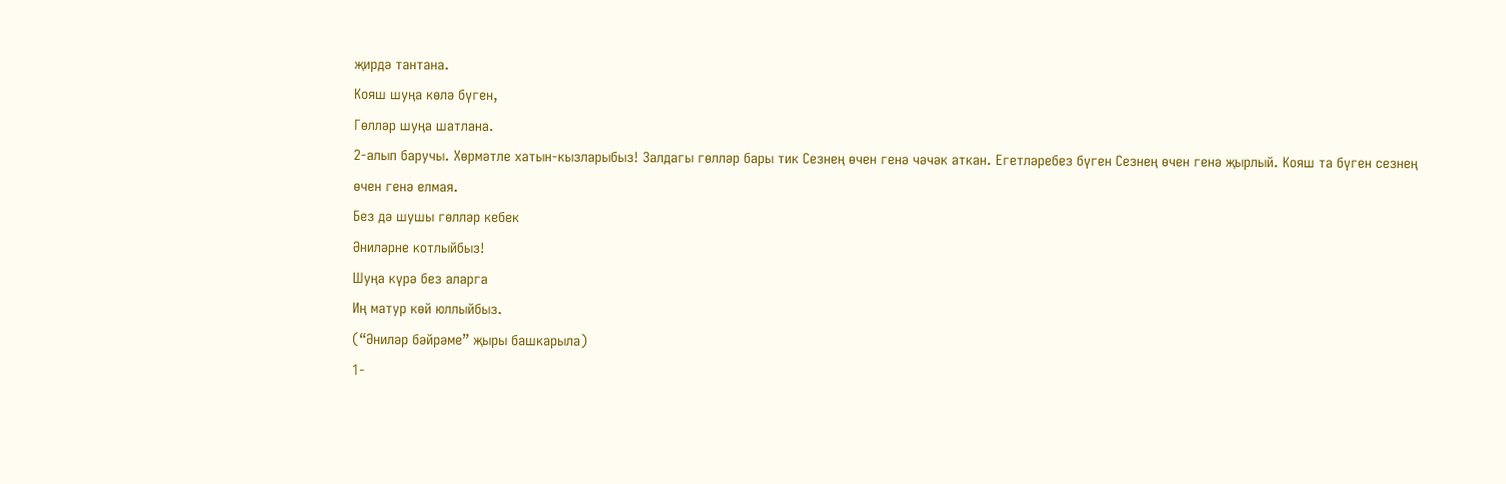җирдә тантана.
Кояш шуңа көлә бүген,
Гөлләр шуңа шатлана.
2-алып баручы. Хөрмәтле хатын-кызларыбыз! Залдагы гөлләр бары тик Сезнең өчен генә чәчәк аткан. Егетләребез бүген Сезнең өчен генә җырлый. Кояш та бүген сезнең өчен генә елмая.
Без дә шушы гөлләр кебек
Әниләрне котлыйбыз!
Шуңа күрә без аларга
Иң матур көй юллыйбыз.
(“Әниләр бәйрәме” җыры башкарыла)
1-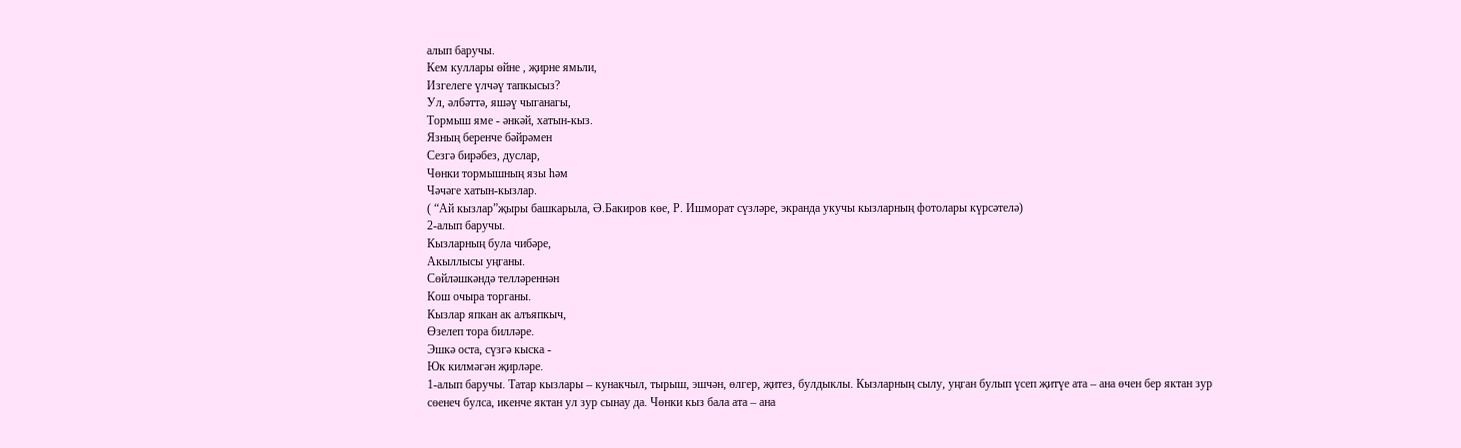алып баручы.
Кем куллары өйне , җирне ямьли,
Изгелеге үлчәү тапкысыз?
Ул, әлбәттә, яшәү чыганагы,
Тормыш яме - әнкәй, хатын-кыз.
Язның беренче бәйрәмен
Сезгә бирәбез, дуслар,
Чөнки тормышның язы һәм
Чәчәге хатын-кызлар.
( “Ай кызлар”җыры башкарыла, Ә.Бакиров көе, Р. Ишморат сүзләре, экранда укучы кызларның фотолары күрсәтелә)
2-алып баручы.
Кызларның була чибәре,
Акыллысы уңганы.
Сөйләшкәндә телләреннән
Кош очыра торганы.
Кызлар япкан ак алъяпкыч,
Өзелеп тора билләре.
Эшкә оста, сүзгә кыска -
Юк килмәгән җирләре.
1-алып баручы. Татар кызлары – кунакчыл, тырыш, эшчән, өлгер, җитез, булдыклы. Кызларның сылу, уңган булып үсеп җитүе ата – ана өчен бер яктан зур сөенеч булса, икенче яктан ул зур сынау да. Чөнки кыз бала ата – ана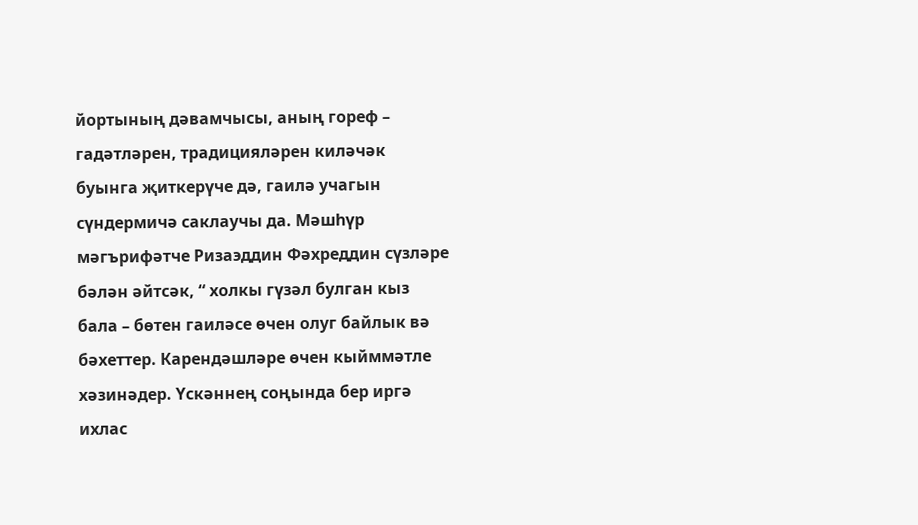йортының дәвамчысы, аның гореф – гадәтләрен, традицияләрен киләчәк буынга җиткерүче дә, гаилә учагын сүндермичә саклаучы да. Мәшһүр мәгърифәтче Ризаэддин Фәхреддин сүзләре бәлән әйтсәк, “ холкы гүзәл булган кыз бала – бөтен гаиләсе өчен олуг байлык вә бәхеттер. Карендәшләре өчен кыйммәтле хәзинәдер. Үскәннең соңында бер иргә ихлас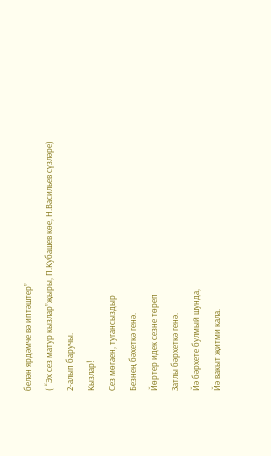белән ярдәмче вә иптәштер”
( “Эх сез матур кызлар”җыры, П.Кубашев көе, Н.Васильев сүзләре)
2-алып баручы.
Кызлар!
Сез мөгаен, тугансыздыр
Безнең бәхеткә генә.
Йөртер идек сезне төреп
Затлы бәрхеткә генә.
Йә бәрхете булмый шунда,
Йә вакыт җитми кала.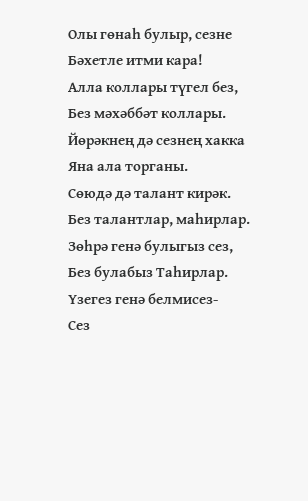Олы гөнаһ булыр, сезне
Бәхетле итми кара!
Алла коллары түгел без,
Без мәхәббәт коллары.
Йөрәкнең дә сезнең хакка
Яна ала торганы.
Сөюдә дә талант кирәк.
Без талантлар, маһирлар.
Зөһрә генә булыгыз сез,
Без булабыз Таһирлар.
Үзегез генә белмисез-
Сез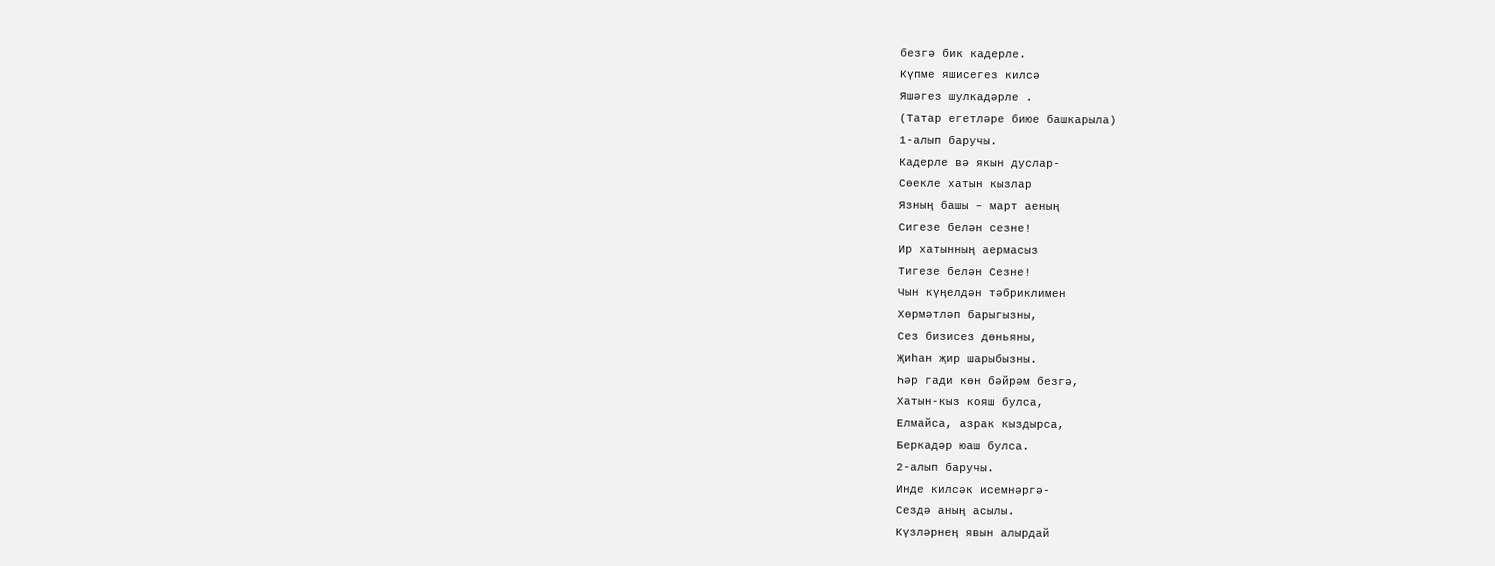безгә бик кадерле.
Күпме яшисегез килсә
Яшәгез шулкадәрле .
(Татар егетләре биюе башкарыла)
1-алып баручы.
Кадерле вә якын дуслар-
Сөекле хатын кызлар
Язның башы – март аеның
Сигезе белән сезне!
Ир хатынның аермасыз
Тигезе белән Сезне!
Чын күңелдән тәбриклимен
Хөрмәтләп барыгызны,
Сез бизисез дөньяны,
Җиһан җир шарыбызны.
Һәр гади көн бәйрәм безгә,
Хатын-кыз кояш булса,
Елмайса, азрак кыздырса,
Беркадәр юаш булса.
2-алып баручы.
Инде килсәк исемнәргә-
Сездә аның асылы.
Күзләрнең явын алырдай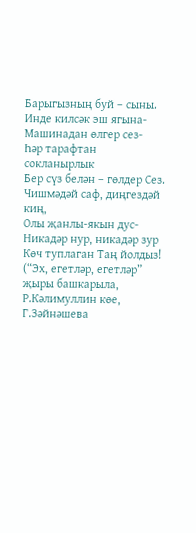Барыгызның буй – сыны.
Инде килсәк эш ягына-
Машинадан өлгер сез-
Һәр тарафтан сокланырлык
Бер сүз белән – гөлдер Сез.
Чишмәдәй саф, диңгездәй киң,
Олы җанлы-якын дус-
Никадәр нур, никадәр зур
Көч туплаган Таң йолдыз!
(“Эх, егетләр, егетләр” җыры башкарыла, Р.Кәлимуллин көе, Г.Зәйнәшева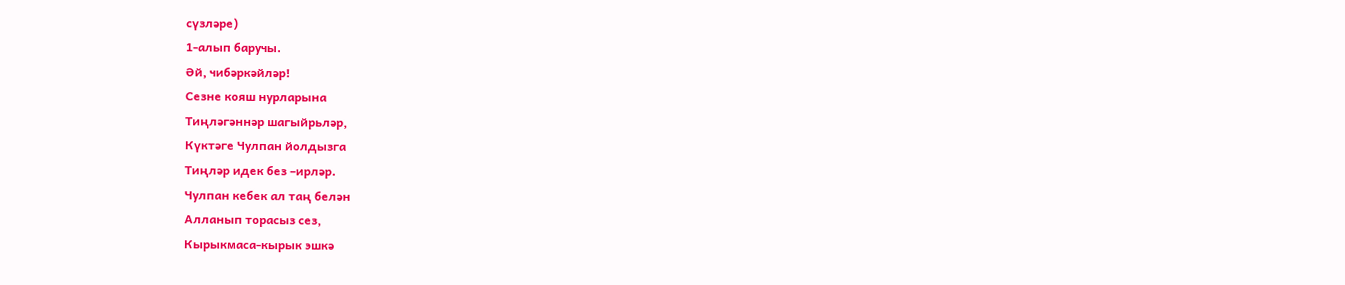сүзләре)
1-алып баручы.
Әй, чибәркәйләр!
Сезне кояш нурларына
Тиңләгәннәр шагыйрьләр,
Күктәге Чулпан йолдызга
Тиңләр идек без –ирләр.
Чулпан кебек ал таң белән
Алланып торасыз сез,
Кырыкмаса-кырык эшкә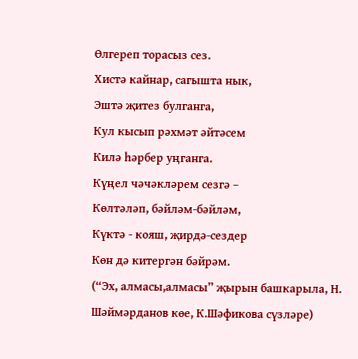Өлгереп торасыз сез.
Хистә кайнар, сагышта нык,
Эштә җитез булганга,
Кул кысып рәхмәт әйтәсем
Килә һәрбер уңганга.
Күңел чәчәкләрем сезгә –
Көлтәләп, бәйләм-бәйләм,
Күктә - кояш, җирдә-сездер
Көн дә китергән бәйрәм.
(“Эх, алмасы,алмасы” җырын башкарыла, Н. Шәймәрданов көе, К.Шәфикова сүзләре)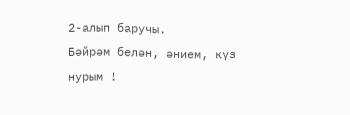2-алып баручы.
Бәйрәм белән, әнием, күз нурым !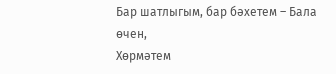Бар шатлыгым, бар бәхетем – Бала өчен,
Хөрмәтем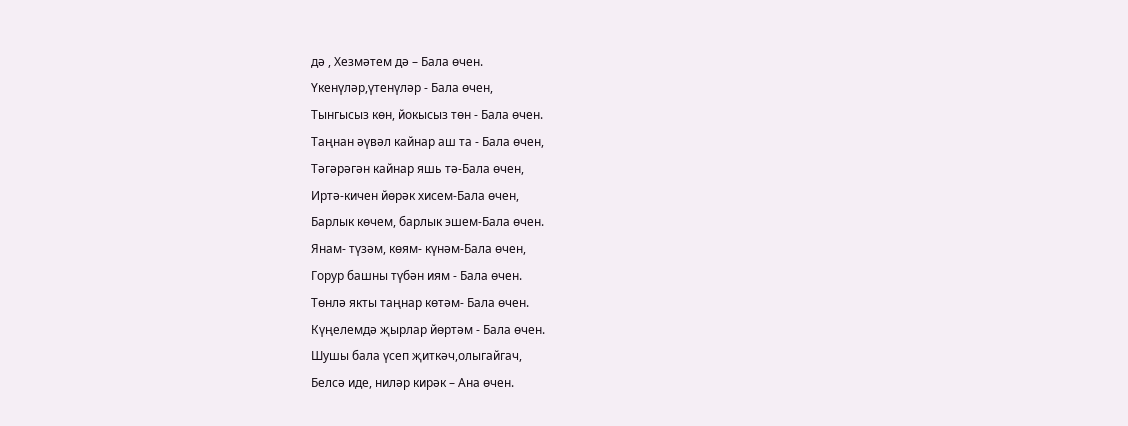дә , Хезмәтем дә – Бала өчен.
Үкенүләр,үтенүләр - Бала өчен,
Тынгысыз көн, йокысыз төн - Бала өчен.
Таңнан әүвәл кайнар аш та - Бала өчен,
Тәгәрәгән кайнар яшь тә-Бала өчен,
Иртә-кичен йөрәк хисем-Бала өчен,
Барлык көчем, барлык эшем-Бала өчен.
Янам- түзәм, көям- күнәм-Бала өчен,
Горур башны түбән иям - Бала өчен.
Төнлә якты таңнар көтәм- Бала өчен.
Күңелемдә җырлар йөртәм - Бала өчен.
Шушы бала үсеп җиткәч,олыгайгач,
Белсә иде, ниләр кирәк – Ана өчен.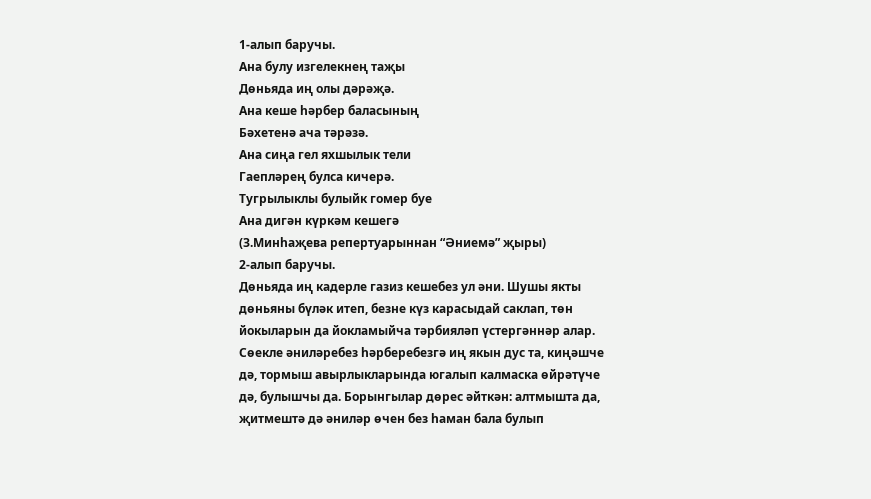1-алып баручы.
Ана булу изгелекнең таҗы
Дөньяда иң олы дәрәҗә.
Ана кеше һәрбер баласының
Бәхетенә ача тәрәзә.
Ана сиңа гел яхшылык тели
Гаепләрең булса кичерә.
Тугрылыклы булыйк гомер буе
Ана дигән күркәм кешегә
(З.Минһаҗева репертуарыннан “Әниемә” җыры)
2-алып баручы.
Дөньяда иң кадерле газиз кешебез ул әни. Шушы якты дөньяны бүләк итеп, безне күз карасыдай саклап, төн йокыларын да йокламыйча тәрбияләп үстергәннәр алар. Сөекле әниләребез һәрберебезгә иң якын дус та, киңәшче дә, тормыш авырлыкларында югалып калмаска өйрәтүче дә, булышчы да. Борынгылар дөрес әйткән: алтмышта да, җитмештә дә әниләр өчен без һаман бала булып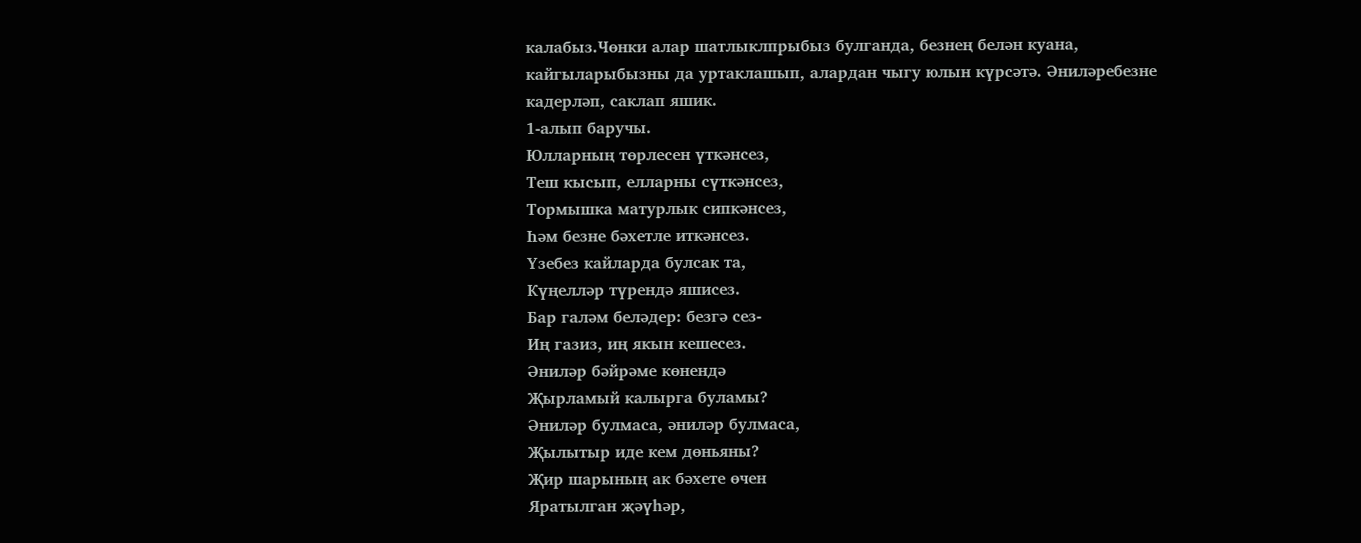калабыз.Чөнки алар шатлыклпрыбыз булганда, безнең белән куана, кайгыларыбызны да уртаклашып, алардан чыгу юлын күрсәтә. Әниләребезне кадерләп, саклап яшик.
1-алып баручы.
Юлларның төрлесен үткәнсез,
Теш кысып, елларны сүткәнсез,
Тормышка матурлык сипкәнсез,
Һәм безне бәхетле иткәнсез.
Үзебез кайларда булсак та,
Күңелләр түрендә яшисез.
Бар галәм беләдер: безгә сез-
Иң газиз, иң якын кешесез.
Әниләр бәйрәме көнендә
Җырламый калырга буламы?
Әниләр булмаса, әниләр булмаса,
Җылытыр иде кем дөньяны?
Җир шарының ак бәхете өчен
Яратылган җәүһәр,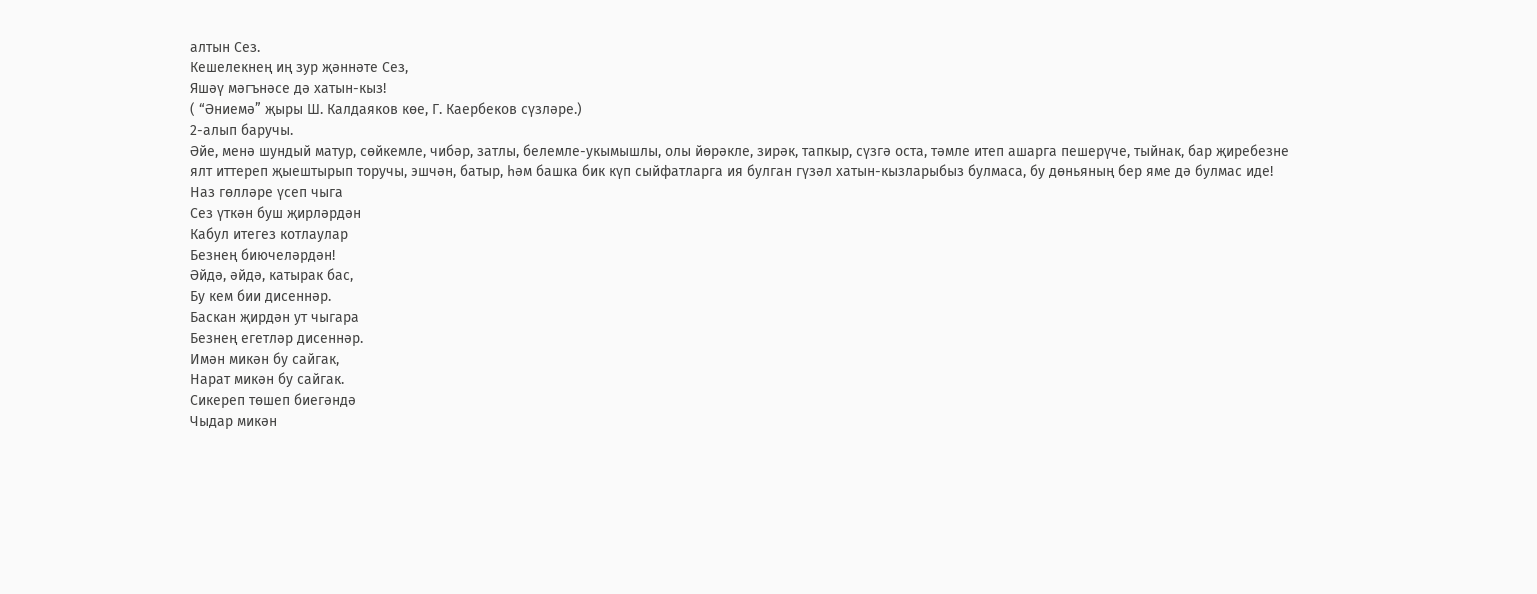алтын Сез.
Кешелекнең иң зур җәннәте Сез,
Яшәү мәгънәсе дә хатын-кыз!
( “Әниемә” җыры Ш. Калдаяков көе, Г. Каербеков сүзләре.)
2-алып баручы.
Әйе, менә шундый матур, сөйкемле, чибәр, затлы, белемле-укымышлы, олы йөрәкле, зирәк, тапкыр, сүзгә оста, тәмле итеп ашарга пешерүче, тыйнак, бар җиребезне ялт иттереп җыештырып торучы, эшчән, батыр, һәм башка бик күп сыйфатларга ия булган гүзәл хатын-кызларыбыз булмаса, бу дөньяның бер яме дә булмас иде!
Наз гөлләре үсеп чыга
Сез үткән буш җирләрдән
Кабул итегез котлаулар
Безнең биючеләрдән!
Әйдә, әйдә, катырак бас,
Бу кем бии дисеннәр.
Баскан җирдән ут чыгара
Безнең егетләр дисеннәр.
Имән микән бу сайгак,
Нарат микән бу сайгак.
Сикереп төшеп биегәндә
Чыдар микән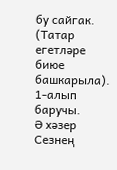бу сайгак.
(Татар егетләре биюе башкарыла).
1-алып баручы.
Ә хәзер Сезнең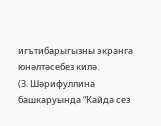игътибарыгызны экранга юнәлтәсебез килә.
(З. Шәрифуллина башкаруында “Кайда сез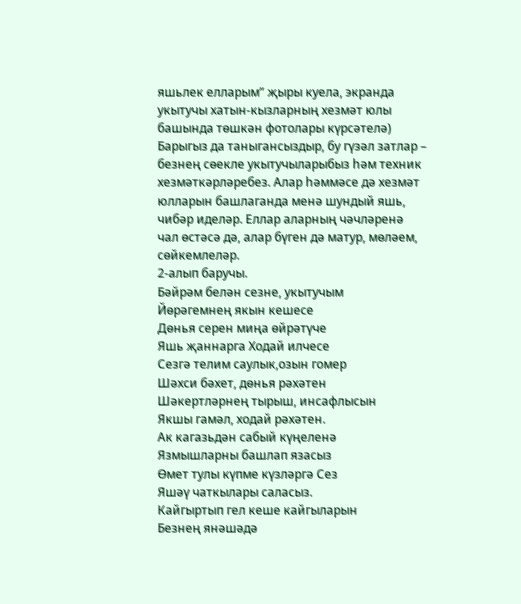яшьлек елларым” җыры куела, экранда укытучы хатын-кызларның хезмәт юлы башында төшкән фотолары күрсәтелә)
Барыгыз да таныгансыздыр, бу гүзәл затлар – безнең сөекле укытучыларыбыз һәм техник хезмәткәрләребез. Алар һәммәсе дә хезмәт юлларын башлаганда менә шундый яшь, чибәр иделәр. Еллар аларның чәчләренә чал өстәсә дә, алар бүген дә матур, мөләем, сөйкемлеләр.
2-алып баручы.
Бәйрәм белән сезне, укытучым
Йөрәгемнең якын кешесе
Дөнья серен миңа өйрәтүче
Яшь җаннарга Ходай илчесе
Сезгә телим саулык,озын гомер
Шәхси бәхет, дөнья рәхәтен
Шәкертләрнең тырыш, инсафлысын
Якшы гамәл, ходай рәхәтен.
Ак кагазьдән сабый күңеленә
Язмышларны башлап язасыз
Өмет тулы күпме күзләргә Сез
Яшәү чаткылары саласыз.
Кайгыртып гел кеше кайгыларын
Безнең янәшәдә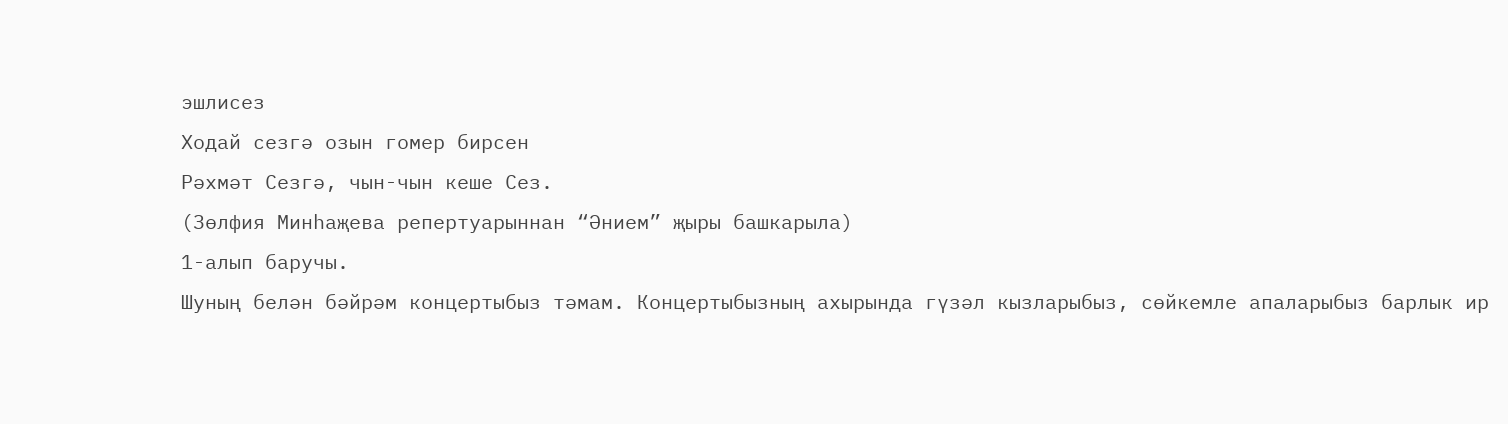эшлисез
Ходай сезгә озын гомер бирсен
Рәхмәт Сезгә, чын-чын кеше Сез.
(Зөлфия Минһаҗева репертуарыннан “Әнием” җыры башкарыла)
1-алып баручы.
Шуның белән бәйрәм концертыбыз тәмам. Концертыбызның ахырында гүзәл кызларыбыз, сөйкемле апаларыбыз барлык ир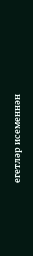егетләр исеменнән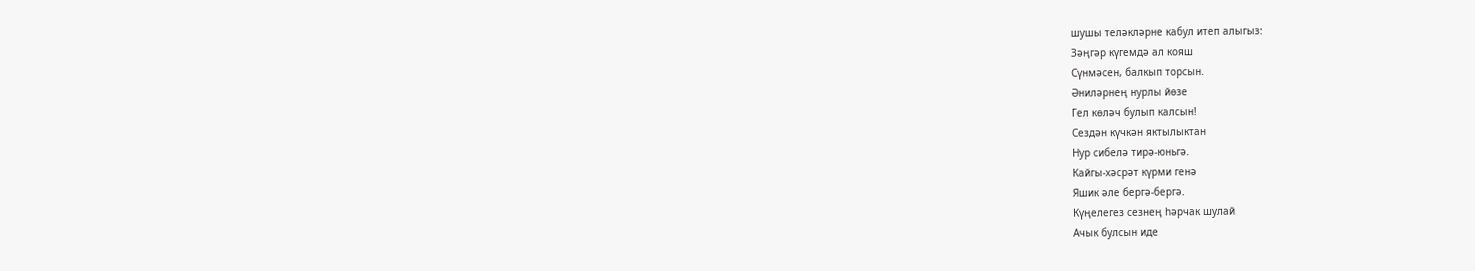шушы теләкләрне кабул итеп алыгыз:
Зәңгәр күгемдә ал кояш
Сүнмәсен, балкып торсын.
Әниләрнең нурлы йөзе
Гел көләч булып калсын!
Сездән күчкән яктылыктан
Нур сибелә тирә-юньгә.
Кайгы-хәсрәт күрми генә
Яшик әле бергә-бергә.
Күңелегез сезнең һәрчак шулай
Ачык булсын иде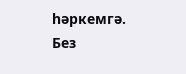һәркемгә.
Без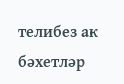телибез ак бәхетләр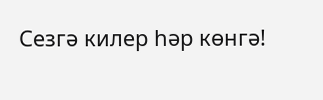Сезгә килер һәр көнгә!